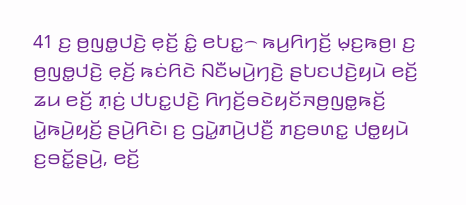41 ꤢ꤬ ꤥ꤬ꤜꤥ꤭ꤓꤢꤧ꤬ ꤕ꤫ꤢꤩ꤬ ꤢꤨ꤭ ꤕꤝꤢ꤭꤮ ꤒꤣ꤬ꤖꤚꤢꤩ꤬ ꤗ꤫ꤢ꤬ꤒꤥ꤬꤯ ꤢ꤬ ꤥ꤬ꤜꤥ꤭ꤓꤢꤧ꤬ ꤕ꤫ꤢꤩ꤬ ꤒꤢꤦꤖꤢꤧ ꤡꤢꤪꤗꤣꤧ꤬ꤚꤢꤧ꤬ ꤔꤝꤢꤓꤢꤧ꤬ꤟꤣꤧ ꤕꤢꤩ꤬ ꤘꤣ ꤕꤢꤩ꤬ ꤊ꤫ꤢꤦ꤬ ꤓꤝꤢ꤭ꤓꤢꤧ꤬ ꤖꤚꤢꤩ꤬ꤋꤢꤧꤟꤢꤩꤏꤥ꤬ꤜꤥ꤭ꤒꤢꤩ꤬ ꤣꤧ꤭ꤒꤣꤧ꤬ꤟꤢꤩ꤬ ꤔꤣꤧ꤬ꤖꤢꤧ꤯ ꤢ꤬ ꤞꤣꤧ꤭ꤊꤣꤧ꤬ꤓꤢꤪ꤬ ꤊꤢ꤬ꤋꤛꤢ꤭ ꤓꤥ꤭ꤟꤣꤧ ꤢ꤬ꤋꤢꤩ꤭ꤔꤣꤧ꤬, ꤕꤢꤩ꤬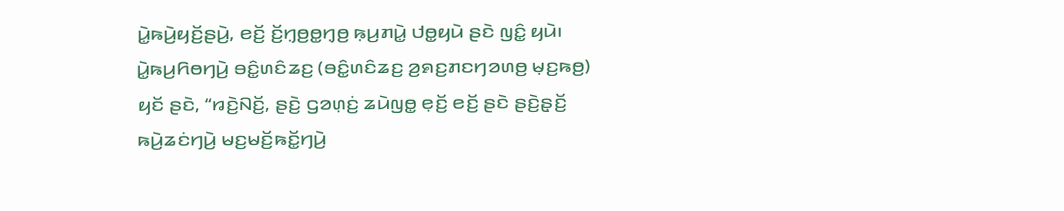ꤣꤧ꤭ꤒꤣꤧ꤬ꤟꤢꤩ꤬ꤔꤣꤧ꤬, ꤕꤢꤩ꤬ ꤢꤩ꤬ꤚ꤫ꤥ꤬ꤥ꤭ꤚ꤫ꤥ꤬ ꤒ꤫ꤣ꤬ꤊꤣꤧ꤭ ꤓꤥ꤭ꤟꤣꤧ ꤔꤢꤧ ꤜꤢꤨ꤭ ꤟꤣꤧ꤯
ꤣꤧ꤭ꤒꤣ꤬ꤖꤥꤚꤣꤧ꤬ ꤋꤢꤨ꤭ꤛꤢꤨꤘꤢ꤬ (ꤋꤢꤨ꤭ꤛꤢꤨꤘꤢ꤬ ꤤ꤬ꤎꤢ꤬ꤊꤢꤚꤤꤛꤥ꤬ ꤗ꤫ꤢ꤬ꤒꤥ꤬) ꤟꤢꤩ ꤔꤢꤧ, “ꤙꤢꤧ꤬ꤡꤢꤩ꤬, ꤔꤢꤧ꤬ ꤞꤤꤛ꤫ꤢꤦ꤬ ꤘꤣꤧꤜꤥ꤭ ꤕ꤫ꤢꤩ꤬ ꤕꤢꤩ꤬ ꤔꤢꤧ ꤔꤢꤧ꤬ꤔ꤫ꤢꤩ꤬ ꤒꤣꤧ꤬ꤘꤢꤦꤚꤣꤧ꤬ ꤗꤢ꤬ꤗꤢꤩ꤬ꤒꤢꤩ꤭ꤚꤣꤧ꤬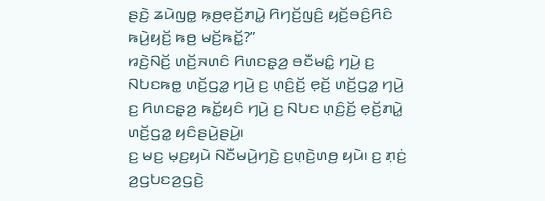ꤔꤢꤧ꤬ ꤘꤣꤧꤜꤥ꤭ ꤒ꤫ꤥ꤬ꤕ꤫ꤢꤩ꤬ꤊꤣꤧ꤭ ꤖꤚꤢꤩ꤬ꤜꤢꤨ꤬ ꤟꤢꤩ꤬ꤋꤢꤨ꤬ꤖꤢꤨ ꤒꤣꤧ꤬ꤟꤢꤩ꤬ ꤒꤥ꤬ ꤗꤢꤩ꤬ꤒꤢꤩ꤭?”
ꤙꤢꤧ꤬ꤡꤢꤩ꤬ ꤛꤢꤩ꤬ꤏꤛꤢꤨ ꤖꤛꤢꤔ꤫ꤤ꤬ ꤋꤢꤪꤗꤢꤨ꤭ ꤚꤣꤧ꤬ ꤢ꤬ ꤡꤝꤢꤒꤥ꤭ ꤛꤢꤩ꤬ꤞꤤ꤭ ꤚꤣꤧ꤬ ꤢ꤬ ꤛ꤫ꤢꤨ꤬ꤢꤩ꤬ ꤕ꤫ꤢꤩ꤬ ꤛꤢꤩ꤬ꤞꤤ꤭ ꤚꤣꤧ꤬ ꤢ꤬ ꤖꤛꤢꤔ꤫ꤤ꤬ ꤒꤢꤩ꤭ꤟꤢꤨ ꤚꤣꤧ꤬ ꤢ꤬ ꤡꤝꤢ ꤛ꤫ꤢꤨ꤬ꤢꤩ꤬ ꤕ꤫ꤢꤩ꤬ꤊꤣꤧ꤭ ꤛꤢꤩ꤬ꤞꤤ꤭ ꤟꤢꤨꤔꤣꤧ꤬ꤔꤣꤧ꤬꤯
ꤢ꤬ ꤗꤢ꤬ ꤗ꤫ꤢ꤬ꤟꤣꤧ ꤡꤢꤪꤗꤣꤧ꤬ꤚꤢꤧ꤬ ꤢ꤬ꤛ꤫ꤢꤧ꤬ꤛꤥ꤬ ꤟꤣꤧ꤯ ꤢ꤬ ꤊ꤫ꤢꤦ꤬ ꤤ꤬ꤞꤝꤢꤤ꤬ꤞꤢꤧ꤬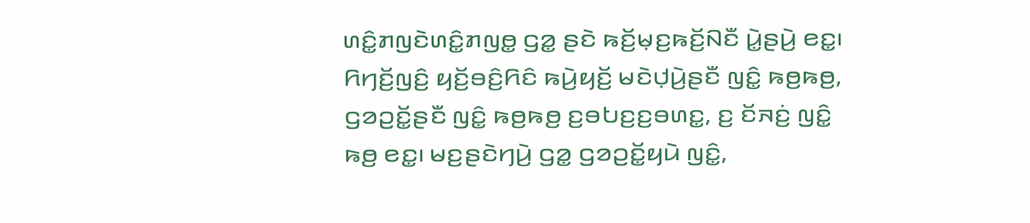ꤛꤢꤨ꤭ꤊꤜꤢꤧꤛꤢꤨ꤭ꤊꤜꤥ꤭ ꤞꤤ꤭ ꤔꤢꤧ ꤒꤢꤩ꤬ꤗ꤫ꤢ꤬ꤒꤢꤩ꤬ꤡꤢꤪ ꤣꤧ꤭ꤔꤣꤧ꤬ ꤕꤢ꤭꤯ ꤖꤚꤢꤩ꤬ꤜꤢꤨ꤬ ꤟꤢꤩ꤬ꤋꤢꤨ꤬ꤖꤢꤨ ꤒꤣꤧ꤬ꤟꤢꤩ꤬ ꤗꤢꤧꤓ꤫ꤣꤧ꤬ꤔꤢꤪ ꤜꤢꤨ꤭ ꤒꤥ꤬ꤒꤥ꤬, ꤞꤤꤑꤢꤩ꤭ꤔꤢꤪ ꤜꤢꤨ꤭ ꤒꤥ꤬ꤒꤥ꤬ ꤢ꤬ꤋꤝꤢ꤬ꤢ꤬ꤋꤛꤢ꤭, ꤢ꤬ ꤢꤩꤏꤢꤦ꤬ ꤜꤢꤨ꤭ ꤒꤥ꤬ ꤕꤢ꤭꤯ ꤗꤢ꤬ꤔꤢꤧꤚꤣꤧ꤬ ꤞꤤ꤭ ꤞꤤꤑꤢꤩ꤭ꤟꤣꤧ ꤜꤢꤨ꤭,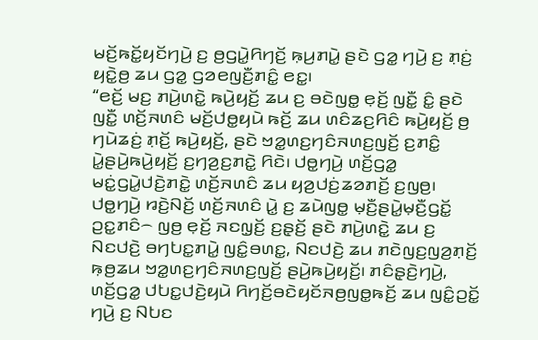ꤗꤢꤩ꤬ꤒꤢꤩ꤭ꤟꤢꤩꤚꤣꤧ꤬ ꤢ꤬ ꤥ꤬ꤞꤣꤧ꤭ꤖꤚꤢꤩ꤬ ꤒ꤫ꤣ꤬ꤊꤣꤧ꤭ ꤔꤢꤧ ꤞꤤ꤭ ꤚꤣꤧ꤬ ꤢ꤬ ꤊ꤫ꤢꤦ꤬ ꤟꤢꤧ꤭ꤥ꤬ ꤘꤣ ꤞꤤ꤭ ꤞꤤꤕꤜꤢꤪ꤬ꤊꤢꤨ꤭ ꤕꤢ꤭꤯
“ꤕꤢꤩ꤬ ꤗꤢ꤬ ꤊꤣꤧ꤬ꤛꤢꤧ꤭ ꤒꤣꤧ꤬ꤟꤢꤩ꤬ ꤘꤣ ꤢ꤬ ꤋꤢꤧꤜꤥ꤭ ꤕ꤫ꤢꤩ꤬ ꤜꤢꤪ꤭ ꤢꤨ꤭ ꤔꤢꤧ ꤜꤢꤪ꤭ ꤛꤢꤩ꤬ꤏꤛꤢꤨ ꤗꤢꤩ꤬ꤓꤥ꤭ꤟꤣꤧ ꤒꤢꤩ꤬ ꤘꤣ ꤛꤢꤨꤘꤢ꤬ꤖꤢꤨ ꤒꤣꤧ꤬ꤟꤢꤩ꤬ ꤥ꤬ ꤚꤣꤧꤘꤢꤦ꤬ ꤊ꤫ꤢꤩ꤬ ꤒꤣꤧ꤬ꤟꤢꤩ꤬, ꤔꤢꤧ ꤠꤤ꤭ꤛꤢ꤬ꤚꤢꤨꤏꤛꤢ꤬ꤜꤢꤩ꤬ ꤢ꤬ꤊꤢꤨ꤭ ꤣꤧ꤭ꤔꤣꤧ꤬ꤒꤣꤧ꤬ꤟꤢꤩ꤬ ꤢ꤬ꤚꤤ꤬ꤢ꤬ꤊꤢꤧ꤭ ꤖꤢꤧ꤯ ꤓꤥ꤭ꤚꤣꤧ꤬ ꤛꤢꤩ꤬ꤞꤤ꤭ ꤗꤢꤦ꤭ꤞꤣꤧ꤭ꤓꤢꤧ꤬ꤊꤢꤧ꤭ ꤛꤢꤩ꤬ꤏꤛꤢꤨ ꤘꤣ ꤟꤤ꤬ꤓꤢꤦ꤬ꤘꤤꤊꤢꤩ꤬ ꤢ꤬ꤜꤥ꤬꤯
ꤓꤥ꤭ꤚꤣꤧ꤬ ꤙꤢꤧ꤬ꤡꤢꤩ꤬ ꤛꤢꤩ꤬ꤏꤛꤢꤨ ꤣꤧ꤭ ꤢ꤬ ꤘꤣꤧꤜꤥ꤭ ꤗ꤫ꤢꤪ꤬ꤔꤣꤧ꤭ꤗ꤫ꤢꤪ꤬ꤞꤢꤩ꤭ ꤑꤢ꤭ꤊꤢꤨ꤮ ꤜꤥ꤬ ꤕ꤫ꤢꤩ꤬ ꤏꤢꤜ꤫ꤢꤩ꤬ ꤢ꤬ꤔ꤫ꤢꤩ꤬ ꤔꤢꤧ ꤊꤣꤧ꤬ꤛꤢꤧ꤭ ꤘꤣ ꤢ꤬ ꤡꤢꤓꤢꤧ꤬ ꤋꤚꤝꤢ꤭ꤊꤣꤧ꤭ ꤜꤢꤨ꤭ꤋꤛꤢ꤭, ꤡꤢꤓꤢꤧ꤬ ꤘꤣ ꤊꤢꤧꤜꤢ꤬ꤜꤤ꤬ꤊ꤫ꤢꤩ꤬ ꤒ꤫ꤥ꤬ꤘꤣ ꤠꤤ꤭ꤛꤢ꤬ꤚꤢꤨꤏꤛꤢ꤬ꤜꤢꤩ꤬ ꤔꤣꤧ꤬ꤒꤣꤧ꤬ꤟꤢꤩ꤬꤯ ꤊꤢꤨꤔ꤫ꤢꤧ꤬ꤚꤣꤧ꤬, ꤛꤢꤩ꤬ꤞꤤ꤭ ꤓꤝꤢ꤭ꤓꤢꤧ꤬ꤟꤣꤧ ꤖꤚꤢꤩ꤬ꤋꤢꤧꤟꤢꤩꤏꤥ꤬ꤜꤥ꤭ꤒꤢꤩ꤬ ꤘꤣ ꤜꤢꤨ꤭ꤑꤢꤩ꤭ ꤚꤣꤧ꤬ ꤢ꤬ ꤡꤝꤢ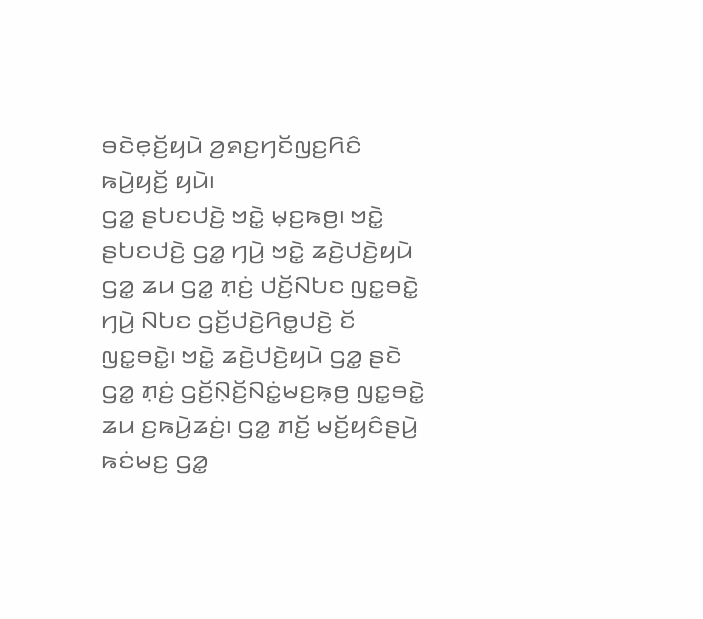ꤋꤢꤧꤕ꤫ꤢꤩ꤬ꤟꤣꤧ ꤤ꤬ꤎꤢ꤬ꤚꤢꤩꤜꤢ꤬ꤖꤢꤨ ꤒꤣꤧ꤬ꤟꤢꤩ꤬ ꤟꤣꤧ꤯
ꤞꤤ꤭ ꤔꤝꤢꤓꤢꤧ꤬ ꤠꤢꤧ꤭ ꤗ꤫ꤢ꤬ꤒꤥ꤬꤯ ꤠꤢꤧ꤭ ꤔꤝꤢꤓꤢꤧ꤬ ꤞꤤ꤭ ꤚꤣꤧ꤬ ꤠꤢꤧ꤭ ꤘꤢꤧ꤬ꤓꤢꤧ꤬ꤟꤣꤧ ꤞꤤ꤭ ꤘꤣ ꤞꤤ꤭ ꤊ꤫ꤢꤦ꤬ ꤓꤢꤩ꤬ꤡꤝꤢ ꤜꤢ꤭ꤋꤢꤧ꤭ ꤚꤣꤧ꤬ ꤡꤝꤢ ꤞꤢꤩ꤬ꤓꤢꤧ꤬ꤖꤥ꤭ꤓꤢꤧ꤬ ꤢꤩ ꤜꤢ꤭ꤋꤢꤧ꤭꤯ ꤠꤢꤧ꤭ ꤘꤢꤧ꤬ꤓꤢꤧ꤬ꤟꤣꤧ ꤞꤤ꤭ ꤔꤢꤧ ꤞꤤ꤭ ꤊ꤫ꤢꤦ꤬ ꤞꤢꤩ꤬ꤡ꤫ꤢꤩ꤬ꤡꤢꤦ꤭ꤗꤢ꤬ꤒ꤫ꤥ꤬ ꤜꤢ꤭ꤋꤢꤧ꤭ ꤘꤣ ꤢ꤬ꤒꤣꤧ꤬ꤘꤢꤦ꤬꤯ ꤞꤤ꤭ ꤊꤢꤩ꤬ ꤗꤢꤩ꤬ꤟꤢꤨꤔꤣꤧ꤬ ꤒꤢꤦꤗꤢ꤬ ꤞꤤ꤭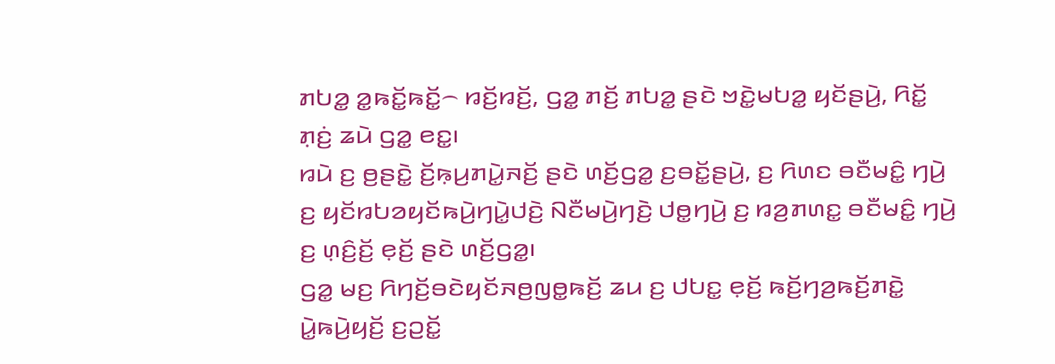ꤊꤝꤤ꤭ ꤤ꤭ꤒꤢꤩ꤭ꤒꤢꤩ꤭꤮ ꤙꤢꤩ꤬ꤙꤢꤩ꤬, ꤞꤤ꤭ ꤊꤢꤩ꤬ ꤊꤝꤤ꤭ ꤔꤢꤧ ꤠꤢꤧ꤭ꤗꤝꤤ꤭ ꤟꤢꤩꤔꤣꤧ꤬, ꤖꤢꤩ꤭ ꤊ꤫ꤢꤦ꤬ ꤘꤣꤧ ꤞꤤ꤭ ꤕꤢ꤭꤯
ꤙꤣꤧ ꤢ꤬ ꤥ꤬ꤔꤢꤧ꤭ ꤢꤩ꤬ꤒ꤫ꤣ꤬ꤊꤣꤧ꤭ꤏꤢꤩ꤬ ꤔꤢꤧ ꤛꤢꤩ꤬ꤞꤤ꤭ ꤢ꤬ꤋꤢꤩ꤭ꤔꤣꤧ꤬, ꤢ꤬ ꤖꤛꤢ ꤋꤢꤪꤗꤢꤨ꤭ ꤚꤣꤧ꤬ ꤢ꤬ ꤟꤢꤩꤙꤝꤤꤟꤢꤩꤒꤣꤧ꤬ꤚꤣꤧ꤭ꤓꤢꤧ꤬ ꤡꤢꤪꤗꤣꤧ꤬ꤚꤢꤧ꤬ ꤓꤥ꤭ꤚꤣꤧ꤬ ꤢ꤬ ꤙꤤ꤬ꤊꤛꤢ꤭ ꤋꤢꤪꤗꤢꤨ꤭ ꤚꤣꤧ꤬ ꤢ꤬ ꤛ꤫ꤢꤨ꤬ꤢꤩ꤬ ꤕ꤫ꤢꤩ꤬ ꤔꤢꤧ ꤛꤢꤩ꤬ꤞꤤ꤭꤯
ꤞꤤ꤭ ꤗꤢ꤬ ꤖꤚꤢꤩ꤬ꤋꤢꤧꤟꤢꤩꤏꤥ꤬ꤜꤥ꤭ꤒꤢꤩ꤬ ꤘꤣ ꤢ꤬ ꤓꤝꤢ꤭ ꤕ꤫ꤢꤩ꤬ ꤒꤢꤩ꤬ꤚꤤ꤬ꤒꤢꤩ꤬ꤊꤢꤧ꤭ ꤣꤧ꤭ꤒꤣꤧ꤬ꤟꤢꤩ꤬ ꤢ꤬ꤑꤢꤩ꤭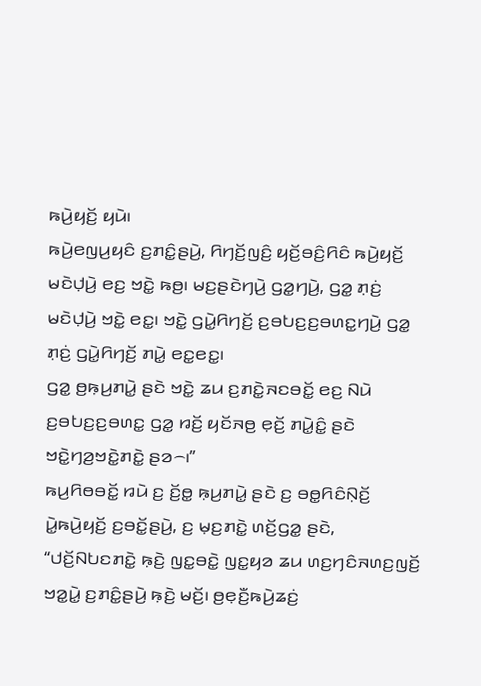ꤒꤣꤧ꤬ꤟꤢꤩ꤬ ꤟꤣꤧ꤯
ꤒꤣꤧ꤬ꤕꤜꤣ꤬ꤟꤢꤨ ꤢ꤬ꤊꤢꤨ꤭ꤔꤣꤧ꤬, ꤖꤚꤢꤩ꤬ꤜꤢꤨ꤬ ꤟꤢꤩ꤬ꤋꤢꤨ꤬ꤖꤢꤨ ꤒꤣꤧ꤬ꤟꤢꤩ꤬ ꤗꤢꤧꤓ꤫ꤣꤧ꤬ ꤕꤢ꤬ ꤠꤢꤧ꤭ ꤒꤥ꤬꤯ ꤗꤢ꤬ꤔꤢꤧꤚꤣꤧ꤬ ꤞꤤ꤭ꤚꤣꤧ꤬, ꤞꤤ꤭ ꤊ꤫ꤢꤦ꤬ ꤗꤢꤧꤓ꤫ꤣꤧ꤬ ꤠꤢꤧ꤭ ꤕꤢ꤭꤯ ꤠꤢꤧ꤭ ꤞꤣꤧ꤭ꤖꤚꤢꤩ꤬ ꤢ꤬ꤋꤝꤢ꤬ꤢ꤬ꤋꤛꤢ꤭ꤚꤣꤧ꤬ ꤞꤤ꤭ ꤊ꤫ꤢꤦ꤬ ꤞꤣꤧ꤭ꤖꤚꤢꤩ꤬ ꤊꤣꤧ꤭ ꤕꤢ꤭ꤕꤢ꤭꤯
ꤞꤤ꤭ ꤥ꤬ꤒ꤫ꤣ꤬ꤊꤣꤧ꤭ ꤔꤢꤧ ꤠꤢꤧ꤭ ꤘꤣ ꤢ꤬ꤊꤢꤧ꤭ꤏꤢꤋꤢꤩ꤭ ꤕꤢ꤬ ꤡꤣꤧ ꤢ꤬ꤋꤝꤢ꤬ꤢ꤬ꤋꤛꤢ꤭ ꤞꤤ꤭ ꤙꤢꤩ꤬ ꤟꤢꤩꤏꤥ꤬ ꤕ꤫ꤢꤩ꤬ ꤊꤣꤧ꤭ꤢꤨ꤭ ꤔꤢꤧ ꤠꤢꤧ꤭ꤚꤤ꤬ꤠꤢꤧ꤭ꤊꤢꤧ꤭ ꤔꤤ꤮꤯”
ꤒꤣ꤬ꤖꤥꤋꤢꤩ꤭ ꤙꤣꤧ ꤢ꤬ ꤢꤩ꤬ꤥ꤭ ꤒ꤫ꤣ꤬ꤊꤣꤧ꤭ ꤔꤢꤧ ꤢ꤬ ꤋꤥ꤭ꤖꤢꤨꤡ꤫ꤢꤩ꤬ ꤣꤧ꤭ꤒꤣꤧ꤬ꤟꤢꤩ꤬ ꤢ꤬ꤋꤢꤩ꤭ꤔꤣꤧ꤬, ꤢ꤬ ꤗ꤫ꤢ꤬ꤊꤢꤧ꤭ ꤛꤢꤩ꤬ꤞꤤ꤭ ꤔꤢꤧ, “ꤓꤢꤩ꤬ꤡꤝꤢꤊꤢꤧ꤭ ꤒ꤫ꤢꤧ꤬ ꤜꤢ꤭ꤋꤢꤧ꤭ ꤜꤢ꤭ꤟꤤ ꤘꤣ ꤛꤢ꤬ꤚꤢꤨꤏꤛꤢ꤬ꤜꤢꤩ꤬ ꤠꤤ꤭ꤣꤧ꤭ ꤢ꤬ꤊꤢꤨ꤭ꤔꤣꤧ꤬ ꤒ꤫ꤢꤧ꤬ ꤗꤢꤩ꤬꤯ ꤥ꤬ꤕ꤫ꤢꤪ꤬ꤒꤣꤧ꤬ꤘꤢꤦ꤬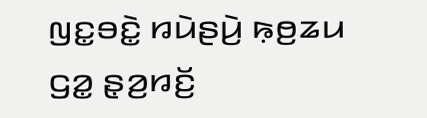ꤜꤢ꤭ꤋꤢꤧ꤭ ꤙꤣꤧꤔꤣꤧ꤬ ꤒ꤫ꤥ꤬ꤘꤣ ꤞꤤ꤭ ꤔ꤫ꤤ꤬ꤙꤢꤩ꤬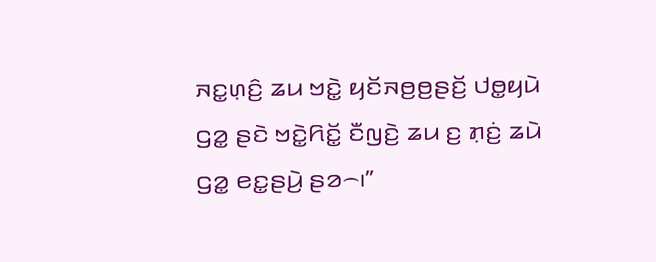ꤏꤢ꤭ꤛ꤫ꤢꤨ꤬ ꤘꤣ ꤠꤢꤧ꤭ ꤟꤢꤩꤏꤥ꤬ꤥ꤬ꤔꤢꤩ꤬ ꤓꤥ꤭ꤟꤣꤧ ꤞꤤ꤭ ꤔꤢꤧ ꤠꤢꤧ꤭ꤖꤢꤩ꤭ ꤢꤪꤜꤢꤧ꤬ ꤘꤣ ꤢ꤬ ꤊ꤫ꤢꤦ꤬ ꤘꤣꤧ ꤞꤤ꤭ ꤕꤢ꤭ꤔꤣꤧ꤬ ꤔꤤ꤮꤯”